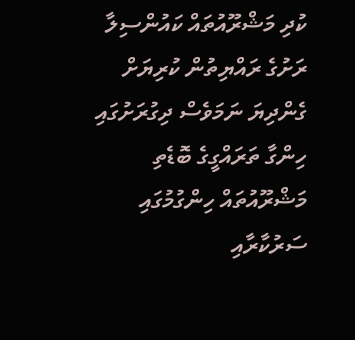ކުދި މަޝްރޫއުތައް ކައުންސިލާ ރަށުގެ ރައްޔިތުން ކުރިޔަށް ގެންދިޔަ ނަމަވެސް ދިގުރަށުގައި ހިންގާ ތަރައްގީގެ ބޮޑެތި މަޝްރޫއުތައް ހިންގުމުގައި ސަރުކާރާއި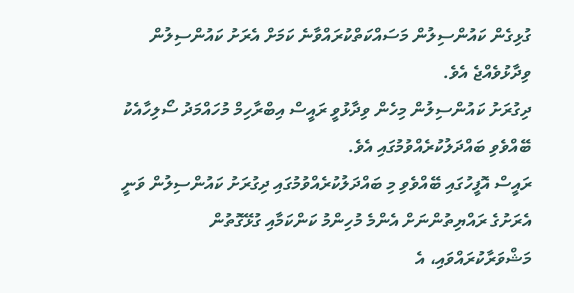ގުޅިގެން ކައުންސިލުން މަސައްކަތްކުރައްވާނެ ކަމަށް އެރަށު ކައުންސިލުން ވިދާޅުވެއްޖެ އެވެ.
ދިގުރަށު ކައުންސިލުން މިހެން ވިދާޅުވީ ރައީސް އިބްރާހިމް މުހައްމަދު ސޯލިހާއެކު ބޭއްވެވި ބައްދަލުކުރެއްވުމުގައި އެވެ.
ރައީސް އޮފީހުގައި ބޭއްވެވި މި ބައްދަލުކުރެއްވުމުގައި ދިގުރަށު ކައުންސިލުން ވަނީ އެރަށުގެ ރައްޔިތުންނަށް އެންމެ މުހިންމު ކަންކަމާއި ގުޅޭގޮތުން މަޝްވަރާކުރައްވައި، އެ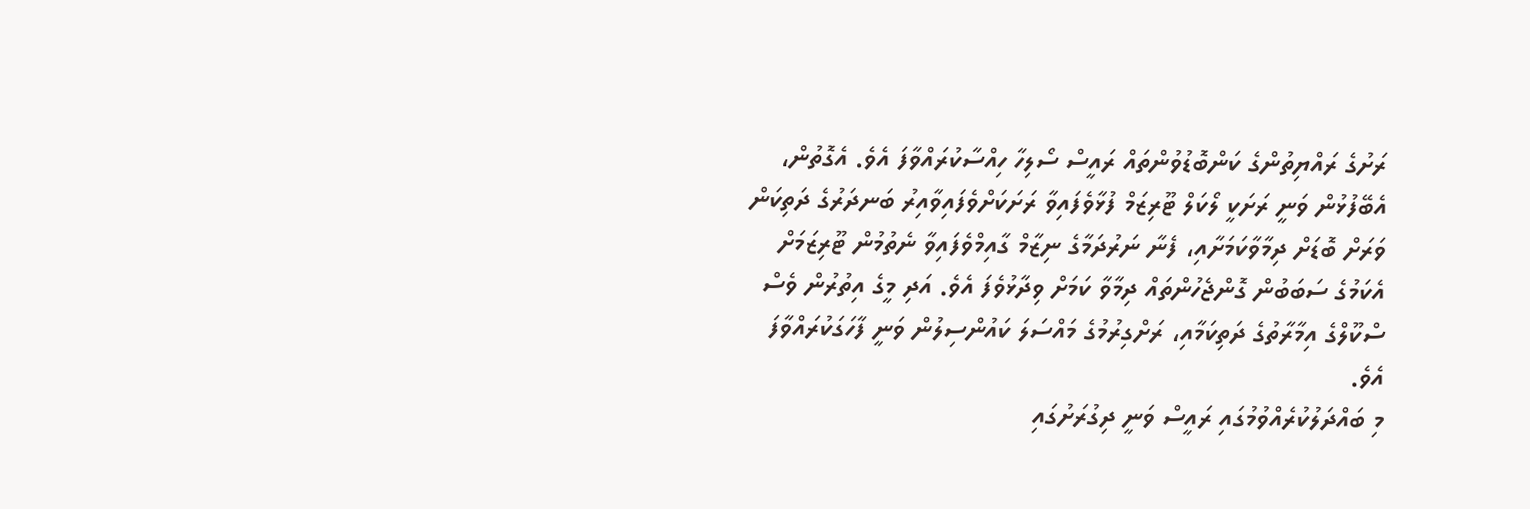ރަށުގެ ރައްޔިތުންގެ ކަންބޮޑުވުންތައް ރައީސް ސޯލިހާ ހިއްސާކުރައްވާފަ އެވެ. އެގޮތުން، އެބޭފުޅުން ވަނީ ރަށަކީ ލޯކަލް ޓޫރިޒަމް ފުޅާވެފައިވާ ރަށަކަށްވެފައިވާއިރު ބަނދަރުގެ ދަތިކަން ވަރަށް ބޮޑަށް ދިމާވާކަމަށާއި، ފެނާ ނަރުދަމާގެ ނިޒާމް ގާއިމްވެފައިވާ ނެތުމުން ޓޫރިޒަމަށް އެކަމުގެ ސަބަބުން ގޮންޖެހުންތައް ދިމާވާ ކަމަށް ވިދާޅުވެފަ އެވެ. އަދި މީގެ އިތުރުން ވެސް ސްކޫލްގެ އިމާރާތުގެ ދަތިކަމާއި، ރަށްގިރުމުގެ މައްސަލަ ކައުންސިލުން ވަނީ ފާހަގަކުރައްވާފަ އެވެ.
މި ބައްދަލުކުރެއްވުމުގައި ރައީސް ވަނީ ދިގުރަށުގައި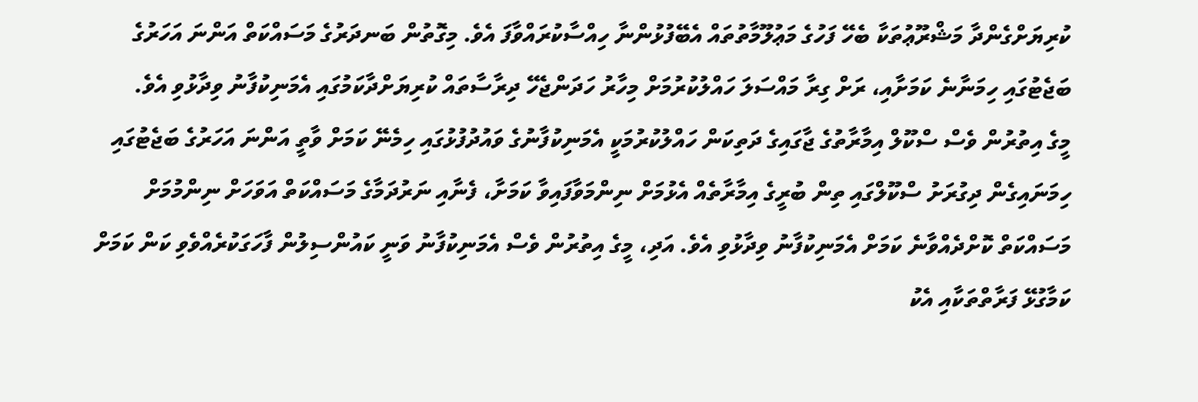ކުރިޔަށްގެންދާ މަޝްރޫޢުތަކާ ބެހޭ ފަހުގެ މަޢުލޫމާތުތައް އެބޭފުޅުންނާ ހިއްސާކުރައްވާފަ އެވެ. މިގޮތުން ބަނދަރުގެ މަސައްކަތް އަންނަ އަހަރުގެ ބަޖެޓުގައި ހިމަނާނެ ކަމަށާއި، ރަށް ގިރާ މައްސަލަ ހައްލުކުރުމަށް މިހާރު ހަދަންޖެހޭ ދިރާސާތައް ކުރިޔަށްދާކަމުގައި އެމަނިކުފާނު ވިދާޅުވި އެވެ.
މީގެ އިތުރުން ވެސް ސްކޫލް އިމާރާތުގެ ޖާގައިގެ ދަތިކަން ހައްލުކުރުމަކީ އެމަނިކުފާނުގެ ވައުދުފުޅުގައި ހިމެނޭ ކަމަށް ވާތީ އަންނަ އަހަރުގެ ބަޖެޓުގައި ހިމަނައިގެން ދިގުރަށު ސްކޫލްގައި ތިން ބުރީގެ އިމާރާތެއް އެޅުމަށް ނިންމަވާފައިވާ ކަމަށާ، ފެނާއި ނަރުދަމާގެ މަސައްކަތް އަވަހަށް ނިންމުމަށް މަސައްކަތް ކޮށްދެއްވާނެ ކަމަށް އެމަނިކުފާނު ވިދާޅުވި އެވެ. އަދި، މީގެ އިތުރުން ވެސް އެމަނިކުފާނު ވަނީ ކައުންސިލުން ފާހަގަކުރެއްވެވި ކަން ކަމަށް ކަމާގުޅޭ ފަރާތްތަކާއި އެކު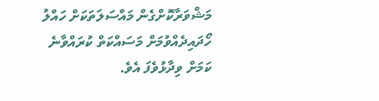މަޝްވަރާކޮށްގެން މައްސަލަތަކަށް ހައްލު ހޯދައިދެއްވުމަށް މަސައްކަތް ކުރައްވާނެ ކަމަށް ވިދާޅުވެފަ އެވެ.